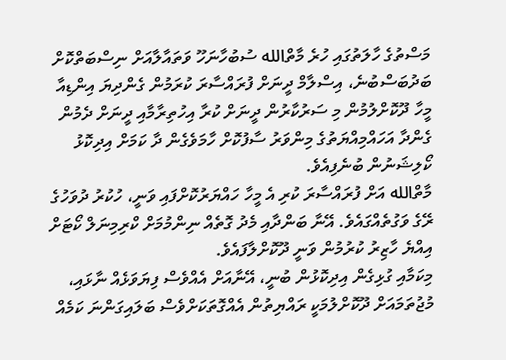މަސްތުގެ ހާލަތުގައި ހުރެ މާތްالله ސުބުހާނަހޫ ވަތައާލާއަށް ނިސްބަތްކޮށް ބަދުބަސްބުނެ، އިސްލާމް ދީނަށް ފުރައްސާރަ ކުރަމުން ގެންދިޔަ އިންޑިއާ މީހާ ދޫކޮށްލުމުން މި ސަރުކާރުން ދީނަށް ކުރާ އިހުތިރާމާއި ދީނަށް ދެމުން ގެންދާ އަހައްމިއްޔަތުގެ މިންވަރު ސާފުކޮށް ހާމަވެގެން ދާ ކަމަށް އިދިކޮޅު ކޯލިޝަނުން ބުނެފިއެވެ.
މާތްالله އަށް ފުރައްސާރަ ކުރި އެ މީހާ ހައްޔަރުކޮށްފައި ވަނީ، ހުކުރު ދުވަހުގެ ރޭގެ ވަގުތެއްގައެވެ. އޭނާ ބަންދާއި މެދު ގޮތެއް ނިންމުމަށް ކްރިމިނަލް ކޯޓަށް އިއްޔެ ހާޒިރު ކުރުމުން ވަނީ ދޫކޮށްލާފައެވެ.
މިކަމާއި ގުޅިގެން އިދިކޮޅުން ބުނީ، އޭނާއަށް އެއްވެސް ފިޔަވަޅެއް ނާޅައި، މުޖުތަމައަށް ދޫކޮށްލުމަކީ ރައްޔިތުން އެއްގޮތަކަށްވެސް ބަލައިގަންނަ ކަމެއް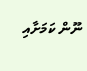ނޫން ކަމަށާއި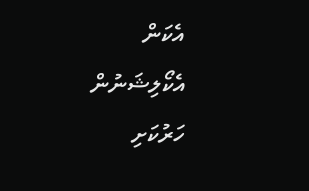އެކަން އެކޯލިޝަނުން ހަރުކަށި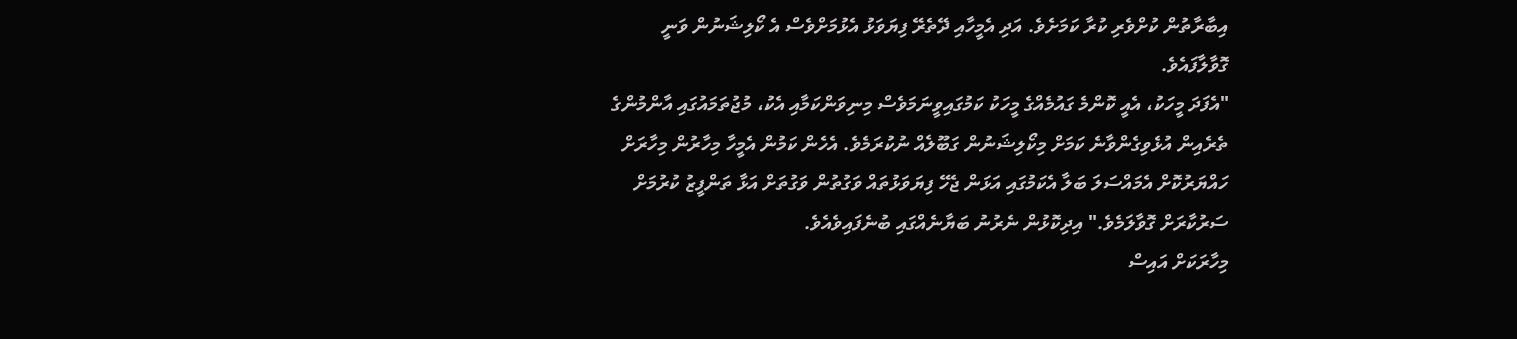އިބާރާތުން ކުށްވެރި ކުރާ ކަމަށެވެ. އަދި އެމީހާއި ދޭތެރޭ ފިޔަވަޅު އެޅުމަށްވެސް އެ ކޯލިޝަނުން ވަނީ ގޮވާލާފައެވެ.
"އެފަދަ މީހަކު، އެއީ ކޮންމެ ގައުމެއްގެ މީހަކު ކަމުގައިވީނަމަވެސް މިނިވަންކަމާއި އެކު، މުޖުތަމައުގައި އާންމުންގެ ތެރެއިން އުޅެވިގެންވާނެ ކަމަށް މިކޯލިޝަނުން ގަބޫލެއް ނުކުރަމެވެ. އެހެން ކަމުން އެމީހާ މިހާރުން މިހާރަށް ހައްޔަރުކޮށް އެމައްސަލަ ބަލާ އެކަމުގައި އަޅަން ޖެހޭ ފިޔަވަޅުތައް ވަގުތުން ވަގުތަށް އަޅާ ތަންފީޒު ކުރުމަށް ސަރުކާރަށް ގޮވާލަމެވެ." އިދިކޮޅުން ނެރުނު ބަޔާނެއްގައި ބުނެފައިވެއެވެ.
މިހާރަކަށް އައިސް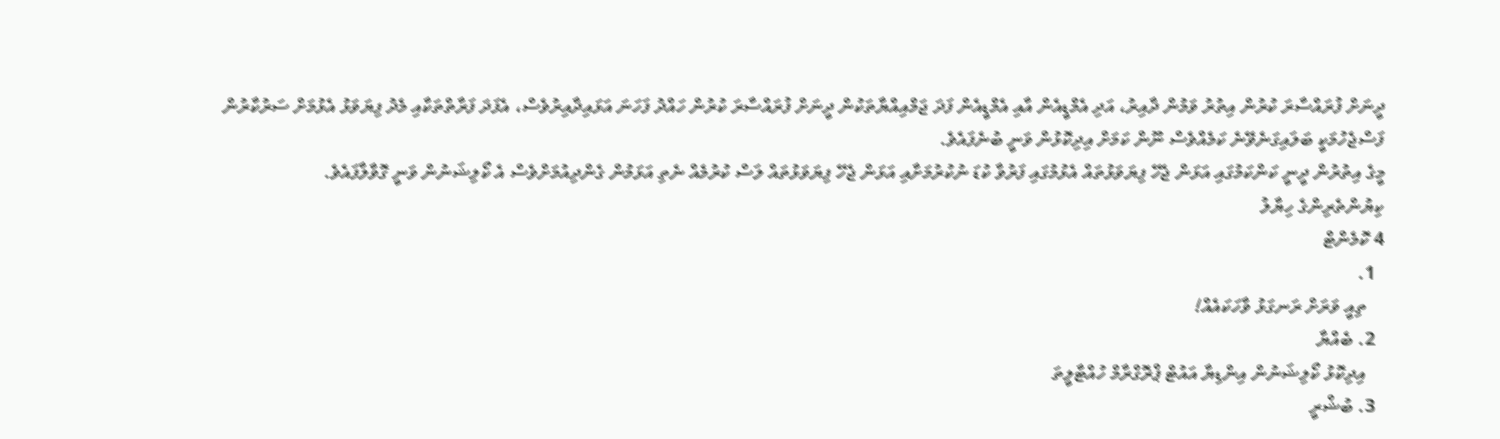ދީނަށް ފުރައްސާރަ ކުރުން އިތުރު ވަމުން ދާއިރު، އަދި އެމްޑީއެން އާއި އެމްޑީއެން ފަދަ ޖަމްއިއްޔާތަކުން ދީނަށް ފުރައްސާރަ ކުރުން ހައްދު ފަހަނަ އަޅައިދާއިރުވެސް، އެފަދަ ފަރާތްތަކާއި މެދު ފިޔަވަޅު އެޅުމަށް ސަރުކާރުން ފަސްޖެހުމަކީ ބަލައިގަނެވޭނެ ކަމެއްވެސް ނޫން ކަމަށް އިދިކޮޅުން ވަނީ ބުނެފައެވެ.
މީގެ އިތުރުން ދީނީ ކަންކަމުގައި އަޅަން ޖެހޭ ފިޔަވަޅުތައް އެޅުމުގައި ފަރުވާ ކުޑަ ނުކުރުމަށާއި އަޅަން ޖެހޭ ފިޔަވަޅުތައް ލަސް ކުރުމެއް ނެތި އަޅަމުން ގެންދިއުމަށްވެސް އެ ކޯލިޝަނުން ވަނީ ގޮވާލާފައެވެ.
ކިޔުންތެރިންގެ ހިޔާލު
4 ކޮމެންޓް
  1.
    ތިއީ ވަރަށް ރަނގަޅު ވާހަކައެއް!
  2. ބެއްޔާ
    އިދިކޮޅު ކޯލިޝަނުން އިންޑިޔާ އައުޓް ޕްރޮގްރާމް ހުއްޓާލީތަ
  3. ބުޝްރީ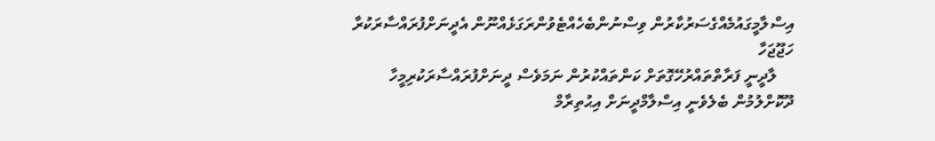އިސްލާމީގައުމެއްގެސަރުކާރުން ވިސްނުންބެހެއްޓެވުންރަގަޅެއްނޫން އެދީނަށްފުރައްސާރަކުރާ ހަޖޫޖަހާ
    ލާދީނީ ފަރާތްތައްރުހޭގޮތަށް ކަންތައްކުރުން ނަމަވެސް ދީނަށްފުރައްސާރަކުރިމީހާ ދޫކޮށްލުމުން ބެލެވެނީ އިސްލާމްދީނަށް އިޙުތިރާމް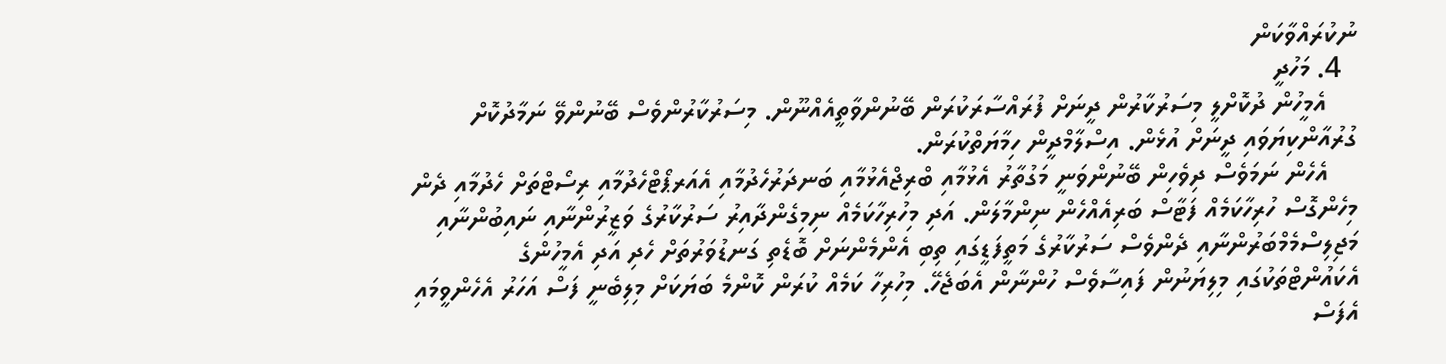ނުކުރައްވާކަން
  4. މަހުދީ
    އެމީހުން ދުކޮށްލީ މިސަރުކާރުން ދީނަށް ފުރައްސާރަކުރަން ބޭނުންވާތީއެއްނޫން. މިސަރުކާރުންވެސް ބޭނުންވޭ ނަމާދުކޮށް ގުރުއާންކިޔަވައި ދީނަށް އުޅެން. އިސްލާމްދީން ހިމާޔަތްކުރަން.
    އެހެން ނަމަވެސް ދިވެހިން ބޭނުންވަނީ މަގުތާރު އެޅުމާއި ބްރިޖްއެޅުމާއި ބަނދަރުހެދުމާއި އެއަރޕޯޓްހެދުމާއި ރިސޯޓްތަށް ހެދުމާއި ދެން މިހެންގޮސް ހުރިހާކަމެއް ފަޓާސް ބަރިއެއްހެން ނިންމާލަން. އަދި މިހުރިހާކަމެއް ނިމިގެންދާއިރު ސަރުކާރުގެ ވަޒީރުންނާއި ނައިބުންނާއި މަޖިލިސްމެމްބަރުންނާއި ދެންވެސް ސަރުކާރުގެ މަތީފަޑީގައި ތިބި އެންމެންނަށް ބޮޑެތި ގަނޑުވަރުތަށް ހެދި އަދި އެމީހުންގެ އެކައުންޓްތަކުގައި މިލިޔަނުން ފައިސާވެސް ހުންނާން އެބަޖެހޭ. މިހުރިހާ ކަމެއް ކުރަން ކޮންމެ ބަޔަކަށް މިލިބެނީ ފަސް އަހަރު އެހެންވީމައި އެފަސް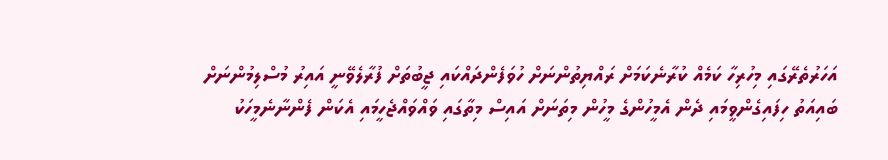އަހަރުތެރޭގައި މިހުރިހާ ކަމެއް ކުރާނެކަމަށް ރައްޔިތުންނަށް ހުވަފެންދައްކައި ޖީބުތަށް ފުރާލެވޭނީ އައިރު މުސްލިމުންނަށް ބައިއަތު ހިފައިގެންވީމައި ދެން އެމީހުންގެ މީހުން މިތަނަށް އައިސް މިތާގައި ވައްވައްޖެހީމައި އެކަން ފެންނާނެމީހަކު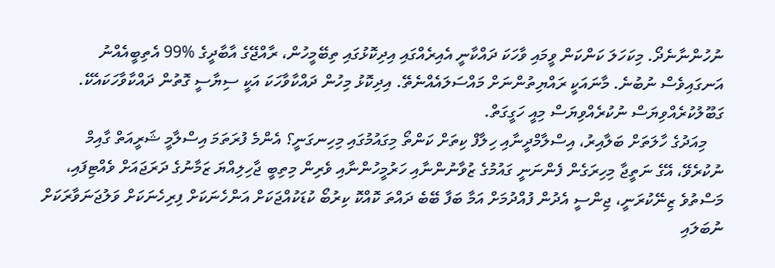ނުހުންނާނެދޯ. މިކަހަލަ ކަންކަން ވީމައި ވާހަކަ ދައްކާނީ އެއިރެއްގައި އިދިކޮޅުގައި ތިބޭމީހުން، ރާއްޖޭގެ އާބާދީގެ %99 އެތިބީއެއްނު އަނގައިވެސް ނުބުނެ. މާނައަކީ ރައްޔިތުންނަށް މައްސަލައެއްނެތޭ. އިދިކޮޅު މިހުން ދައްކާވާހަކަ އަކީ ސިޔާސީ ގޮތުން ދައްކާވާހަކައެކޭ. ގަބޫލުކުރެއްވިޔަސް ނުކުރެއްވިޔަސް މިއީ ހަގީގަތް.
    މިއަދުގެ ހާލަތަށް ބަލާއިރު، އިސްލާމްދީނާއި ހިލާފް ކިތަށް ކަންތޯ މިގައުމުގައި މިހިނގަނީ؟ އެންމެ ފުރަތަމަ އިސްލާމީ ޝަރީއަތް ގާއިމް ނުކުރެވޭ، އޭގެ ނަތީޖާ މިހިރަގެން ފެންނަނީ ގައުމުގެ ޒުވާނުންނާއި ހަރުމީހުންނާއި ވެރިން މިތިބީ ޖާހިލިއްޔަ ޒަމާނުގެ ދަރަޖައަށް ވެއްޓިފައި، މަސްތުވެ ޒިނޭކުރަނީ، ޖިންސީ އެދުން ފުއްދުމަށް އަމާ ބަފާ ބޭބެ ދައްތަ ކޮއްކޮ ކިރުބޯ ކުޑަކުއްޖަކަށް އަންހެނަކަށް ފިރިހެނަކަށް ވަލުޖަނަވާރަކަށް ނުބަލައި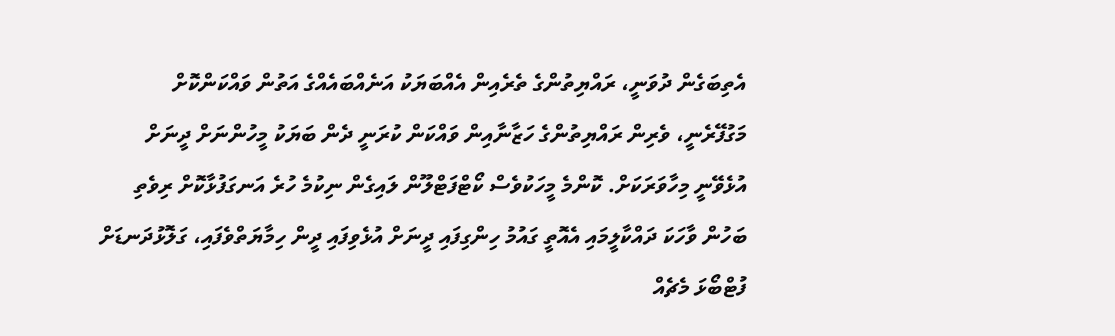އެތިބަގެން ދުވަނީ، ރައްޔިތުންގެ ތެރެއިން އެއްބަޔަކު އަނެއްބައެއްގެ އަތުން ވައްކަންކޮށް މަގުފޭރެނީ، ވެރިން ރައްޔިތުންގެ ހަޒާނާއިން ވައްކަން ކުރަނީ ދެން ބަޔަކު މީހުންނަށް ދީނަށް އުޅެވޭނީ މިހާވަރަކަށް. ކޮންމެ މީހަކުވެސް ކޯޓްފަޓްލޫން ލައިގެން ނިކުމެ ހުރެ އަނގަފުޅާކޮށް ރިވެތި ބަހުން ވާހަކަ ދައްކާލީމައި އެއޮތީ ގައުމު ހިންގިފައި ދީނަށް އުޅެވިފައި ދީން ހިމާޔަތްވެފައި، ގަލޮޅުދަނޑަށް ފުޓްބޯޅަ މެޗެއް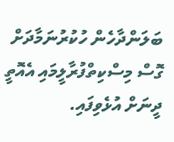ބަލަންދާހެން ހުކުރުނަމާދަށް ގޮސް މިސްކިތްފުރާލީމައި އެއޮތީ ދީނަށް އުޅެވިފައި.